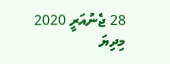28 ޖެނުއަރީ 2020
މިދިޔަ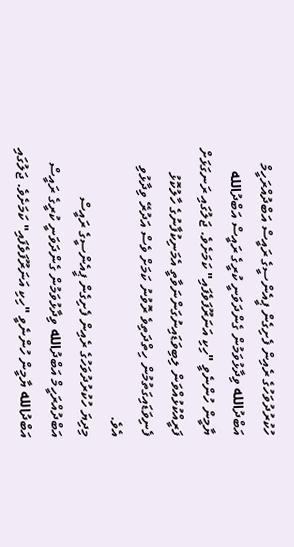ހުކުރުދުވަހުގެ ރެއިން ފެށިގެން ޕީއެންސީގެ ރައީސް އަބްދުއްރަހީމް އަބްދުالله ވިދާޅުވަމުން ގެންދަވަނީ ކުރީގެ ރައީސް އަބްދުالله ޔާމީން ހުންނެވީ "ހިކި އަނަރޫފަވެފައި" ކަމަށެވެ. ޖަލުގައި ރަނގަޅަށް ފަރީއްކުޅުއްވަން ލިބިވަޑައިނުގަންނަވާތީ އެމަނިކުފާނުގެ ހާލުކޮޅު ފެނިވަޑައިގަތުމުން ހިތްދަތިވެ ރޮވުނު ކަމަށް ވެސް އަދުރޭ ވިދާޅުވި އެވެ.
މިދިޔަ ހުކުރުދުވަހުގެ ރެއިން ފެށިގެން ޕީއެންސީގެ ރައީސް އަބްދުއްރަހީމް އަބްދުالله ވިދާޅުވަމުން ގެންދަވަނީ ކުރީގެ ރައީސް އަބްދުالله ޔާމީން ހުންނެވީ "ހިކި އަނަރޫފަވެފައި" ކަމަށެވެ. ޖަލުގައި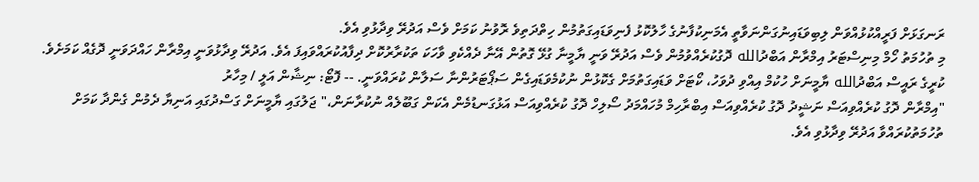ރަނގަޅަށް ފަރީއްކުޅުއްވަން ލިބިވަޑައިނުގަންނަވާތީ އެމަނިކުފާނުގެ ހާލުކޮޅު ފެނިވަޑައިގަތުމުން ހިތްދަތިވެ ރޮވުނު ކަމަށް ވެސް އަދުރޭ ވިދާޅުވި އެވެ.
މި ތުހުމަތު ހޯމް މިނިސްޓަރު އިމްރާން އަބްދުالله ދޮގުކުރެއްވުމުން ވެސް އަދުރޭ ވަނީ ޔާމީނާ ގުޅޭ ގޮތުން އޭނާ ދެއްކެވި ވާހަކަ ތަކުރާރުކޮށް ދިފާއުކުރައްވައިފަ އެވެ. އަދުރޭ ވިދާޅުވަނީ އިމްރާން ހައްދަވަނީ ދޮގެއް ކަމަށެވެ.
ކުރީގެ ރައީސް އަބްދުالله ޔާމީނަށް ހުކުމް އިއްވި ދުވަހު، ކޯޓަށް ވަޑައިގަތުމަށް ގެކޮޅުން ނުކުމެވަޑައިގެން ސަޕޯޓަރުންނާ ސަލާން ކުރައްވަނީ. -- ފޮޓޯ: ނިޝާން އަލީ / މިހާރު
"އިމްރާން ދޮގު ކުރެއްވިއަސް ނަޝީދު ދޮގު ކުރެއްވިއަސް އިބްރާހިމް މުހައްމަދު ސޯލިހް ދޮގު ކުރެއްވިއަސް އަޅުގަނޑުމެން އެކަން ގަބޫލެއް ނުކުރާނަން،" ޖަލުގައި ޔާމީނަށް ގަސްދުގައި އަނިޔާ ދެމުން ގެންދާ ކަމަށް ތުހުމަތުކުރައްވާ އަދުރޭ ވިދާޅުވި އެވެ.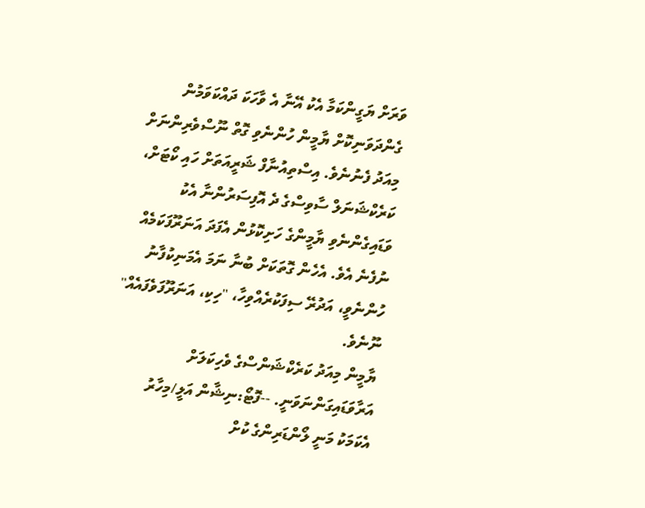ވަރަށް ޔަގީންކަމާ އެކު އޭނާ އެ ވާހަކަ ދައްކަވަމުން ގެންދަވަނިކޮށް ޔާމީން ހުންނެވި ގޮތް ނޫސްވެރިންނަށް މިއަދު ފެނުނެވެ. އިސްތިއުނާފް ޝަރީއަތަށް ހައި ކޯޓަށް، ކަރެކްޝަނަލް ސާވިސްގެ ދެ އޮފިސަރުންނާ އެކު ވަޑައިގެންނެވި ޔާމީންގެ ހަށިކޮޅުން އެފަދަ އަނަރޫފަކަމެއް ނުފެނެ އެވެ. އެހެން ގޮތަކަށް ބުނާ ނަމަ އެމަނިކުފާނު ހުންނެވީ، އަދުރޭ ސިފަކުރެއްވިހާ، "ހިކި، އަނަރޫފަވެފައެއް" ނޫނެވެ.
ޔާމީން މިއަދު ކަރެކްޝަންސްގެ ވެހިކަލަށް އަރާވަޑައިގަންނަވަނީ. --ފޮޓޯ:ނިޝާން އަލީ/މިހާރު
އެކަމަކު މަނީ ލޯންޑަރިންގެ ކުށް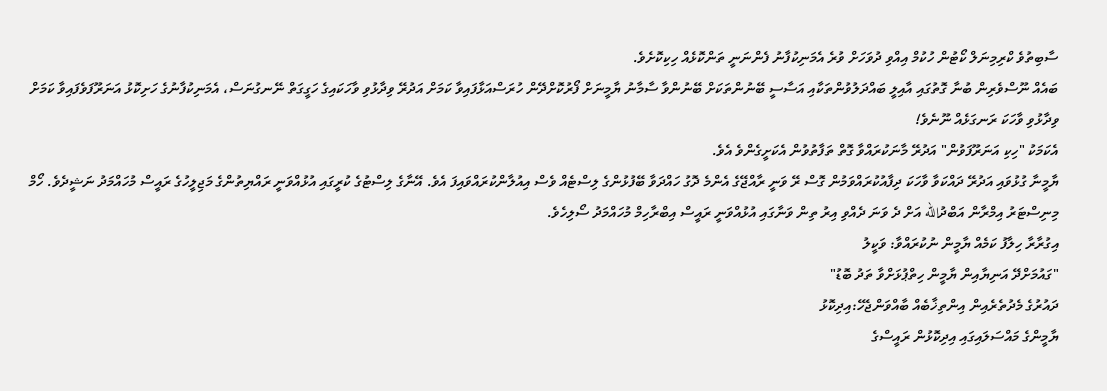ސާބިތުވެ ކްރިމިނަލް ކޯޓުން ހުކުމް އިއްވި ދުވަހަށް ވުރެ އެމަނިކުފާނު ފެންނަނީ ތަންކޮޅެއް ހިކިކޮށެވެ.
ބައެއް ނޫސްވެރިން ބުނާ ގޮތުގައި އާއިލީ ބައްދަލުވުންތަކާއި އަސާސީ ބޭނުންތަކަށް ބޭނުންވާ ސާމާނު ޔާމީނަށް ފޯރުކޮށްދޭން ހުރަސްއަޅާފައިވާ ކަމަށް އަދުރޭ ވިދާޅުވި ވާހަކައިގެ ހަގީގަތް ނޭނގުނަސް، އެމަނިކުފާނުގެ ހަށިކޮޅު އަނަރޫފަވެފައިވާ ކަމަށް ވިދާޅުވި ވާހަކަ ރަނގަޅެއް ނޫނެވެ!
އެކަމަކު "ހިކި އަނަރޫފަވުން" އަދުރޭ މާނަކުރައްވާ ގޮތް ތަފާތުވުން އެކަށީގެންވެ އެވެ.
ޔާމީނާ ގުޅުވައި އަދުރޭ ދައްކަވާ ވާހަކަ ދިފާއުކުރައްވަމުން ގޮސް ރޭ ވަނީ ރާއްޖޭގެ އެންމެ ދޮގު ހައްދަވާ ބޭފުޅުންގެ ލިސްޓެއް ވެސް އިއުލާންކުރައްވައިފަ އެވެ. އޭނާގެ ލިސްޓުގެ ކުރީގައި އުޅުއްވަނީ ރައްޔިތުންގެ މަޖިލީހުގެ ރައީސް މުހައްމަދު ނަޝީދެވެ. ހޯމް މިނިސްޓަރު އިމްރާން އަބްދުالله އަށް ދެ ވަނަ ދެއްވި އިރު ތިން ވަނާގައި އުޅުއްވަނީ ރައީސް އިބްރާހިމް މުހައްމަދު ސޯލިހެވެ.
އިގުރާރާ ހިލާފު ކަމެއް ޔާމީން ނުކުރައްވާ: ވަކީލު
"ގައުމަށްދޭ އަނިޔާއިން ޔާމީން ހިތްޕުޅަށްވާ ތަދު ބޮޑު"
ދައުރުގެ މެދުތެރެއިން އިންތިޚާބެއް ބާއްވަންޖެހޭ:އިދިކޮޅު
ޔާމީންގެ މައްސަލައިގައި އިދިކޮޅުން ރައީސްގެ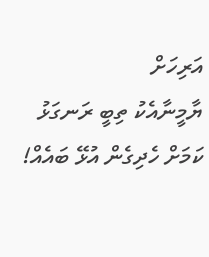އަރިހަށް
ޔާމީނާއެކު ތިބީ ރަނގަޅު ކަމަށް ހެދިގެން އުޅޭ ބައެއް!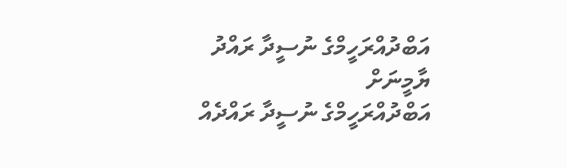އަބްދުއްރަހީމްގެ ނުސީދާ ރައްދު ޔާމީނަށް
އަބްދުއްރަހީމްގެ ނުސީދާ ރައްދެއް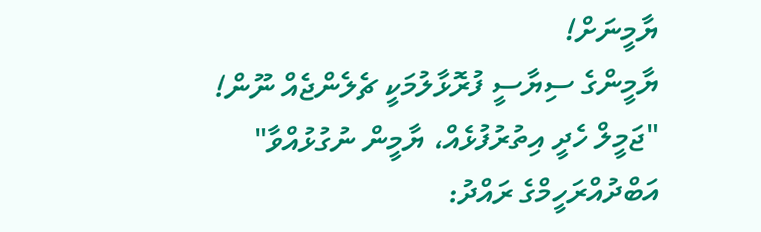ޔާމީނަށް!
ޔާމީންގެ ސިޔާސީ ފުރޮޅާލުމަކީ ޗެލެންޖެއް ނޫން!
"ޖަމީލް ހެދީ އިތުރުފުޅެއް، ޔާމީން ނުގުޅުއްވާ"
އަބްދުއްރަހީމްގެ ރައްދު: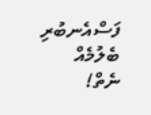ފަސްއެނބުރި ބެލުމެއް ނެތް!